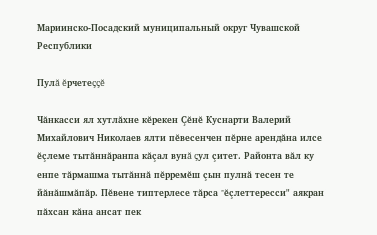Мариинско-Посадский муниципальный округ Чувашской Республики

Пулă ĕрчетеççĕ

Чăнкасси ял хутлăхне кĕрекен Çĕнĕ Куснарти Валерий Михайлович Николаев ялти пĕвесенчен пĕрне арендăна илсе ĕçлеме тытăннăранпа кăçал вунă çул çитет. Районта вăл ку енпе тăрмашма тытăннă пĕрремĕш çын пулнă тесен те йăнăшмăпăр. Пĕвене типтерлесе тăрса "ĕçлеттересси" аякран пăхсан кăна ансат пек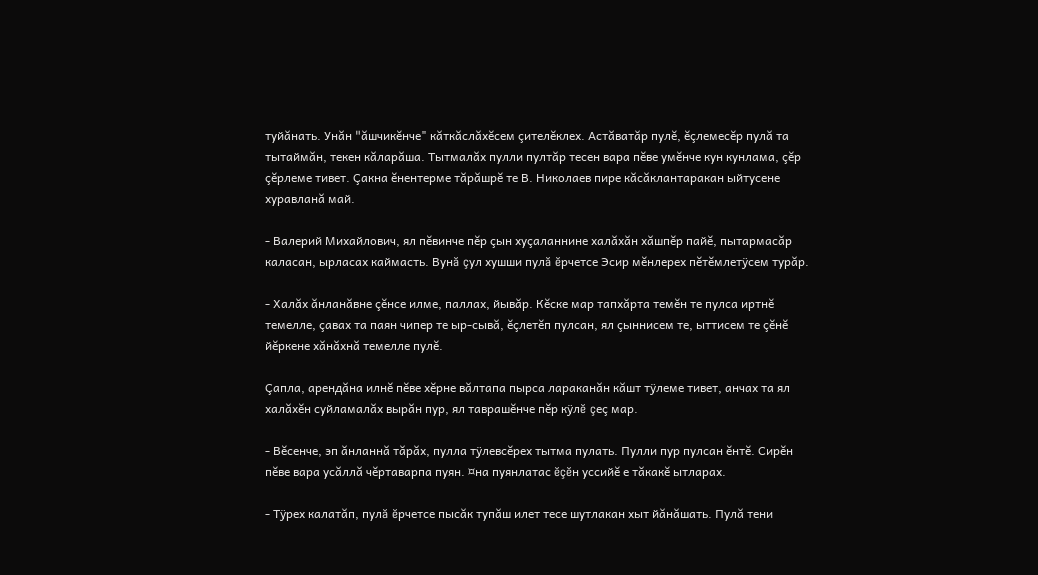туйăнать. Унăн "ăшчикĕнче" кăткăслăхĕсем çителĕклех. Астăватăр пулĕ, ĕçлемесĕр пулă та тытаймăн, текен кăларăша. Тытмалăх пулли пултăр тесен вара пĕве умĕнче кун кунлама, çĕр çĕрлеме тивет. Çакна ĕнентерме тăрăшрĕ те В. Николаев пире кăсăклантаракан ыйтусене хуравланă май.

- Валерий Михайлович, ял пĕвинче пĕр çын хуçаланнине халăхăн хăшпĕр пайĕ, пытармасăр каласан, ырласах каймасть. Вунă çул хушши пулă ĕрчетсе Эсир мĕнлерех пĕтĕмлетÿсем турăр.

- Халăх ăнланăвне çĕнсе илме, паллах, йывăр. Кĕске мар тапхăрта темĕн те пулса иртнĕ темелле, çавах та паян чипер те ыр-сывă, ĕçлетĕп пулсан, ял çыннисем те, ыттисем те çĕнĕ йĕркене хăнăхнă темелле пулĕ.

Çапла, арендăна илнĕ пĕве хĕрне вăлтапа пырса лараканăн кăшт тÿлеме тивет, анчах та ял халăхĕн суйламалăх вырăн пур, ял таврашĕнче пĕр кÿлĕ çеç мар.

- Вĕсенче, эп ăнланнă тăрăх, пулла тÿлевсĕрех тытма пулать. Пулли пур пулсан ĕнтĕ. Сирĕн пĕве вара усăллă чĕртаварпа пуян. ¤на пуянлатас ĕçĕн уссийĕ е тăкакĕ ытларах.

- Тÿрех калатăп, пулă ĕрчетсе пысăк тупăш илет тесе шутлакан хыт йăнăшать. Пулă тени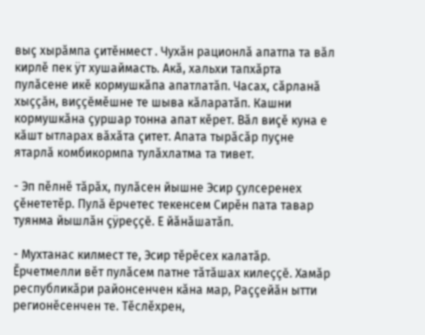выç хырăмпа çитĕнмест . Чухăн рационлă апатпа та вăл кирлĕ пек ÿт хушаймасть. Акă, хальхи тапхăрта пулăсене икĕ кормушкăпа апатлатăп. Часах, сăрланă хыççăн, виççĕмĕшне те шыва кăларатăп. Кашни кормушкăна çуршар тонна апат кĕрет. Вăл виçĕ куна е кăшт ытларах вăхăта çитет. Апата тырăсăр пуçне ятарлă комбикормпа тулăхлатма та тивет.

- Эп пĕлнĕ тăрăх, пулăсен йышне Эсир çулсеренех çĕнететĕр. Пулă ĕрчетес текенсем Сирĕн пата тавар туянма йышлăн çÿреççĕ. Е йăнăшатăп.

- Мухтанас килмест те, Эсир тĕрĕсех калатăр. Ĕрчетмелли вĕт пулăсем патне тăтăшах килеççĕ. Хамăр республикăри районсенчен кăна мар, Раççейăн ытти регионĕсенчен те. Тĕслĕхрен,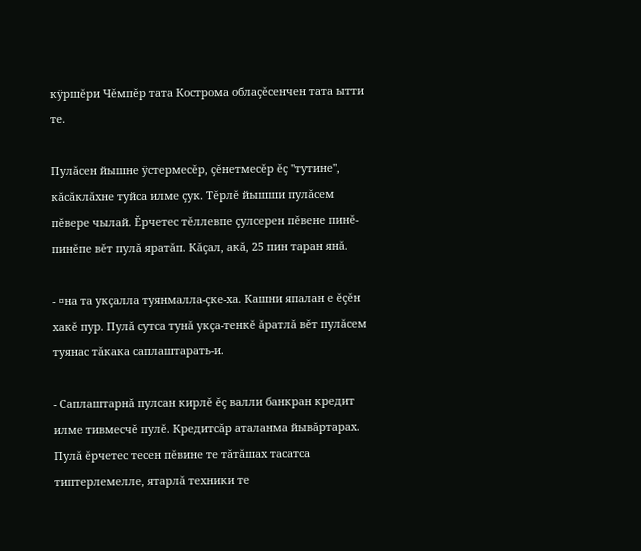кÿршĕри Чĕмпĕр тата Кострома облаçĕсенчен тата ытти те.

Пулăсен йышне ÿстермесĕр, çĕнетмесĕр ĕç "тутине", кăсăклăхне туйса илме çук. Тĕрлĕ йышши пулăсем пĕвере чылай. Ĕрчетес тĕллевпе çулсерен пĕвене пинĕ-пинĕпе вĕт пулă яратăп. Кăçал, акă, 25 пин таран янă.

- ¤на та укçалла туянмалла-çке-ха. Кашни япалан е ĕçĕн хакĕ пур. Пулă сутса тунă укçа-тенкĕ ăратлă вĕт пулăсем туянас тăкака саплаштарать-и.

- Саплаштарнă пулсан кирлĕ ĕç валли банкран кредит илме тивмесчĕ пулĕ. Кредитсăр аталанма йывăртарах. Пулă ĕрчетес тесен пĕвине те тăтăшах тасатса типтерлемелле, ятарлă техники те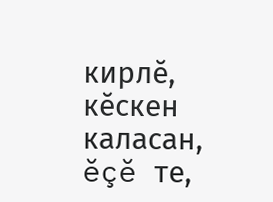кирлĕ, кĕскен каласан, ĕçĕ те,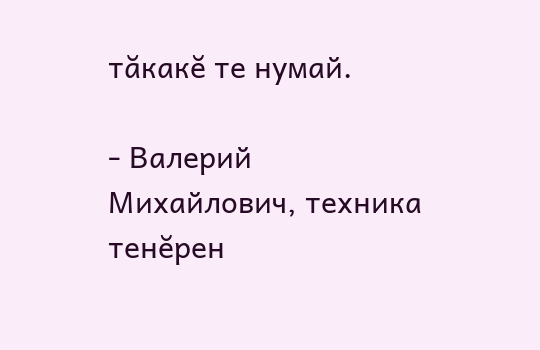тăкакĕ те нумай.

- Валерий Михайлович, техника тенĕрен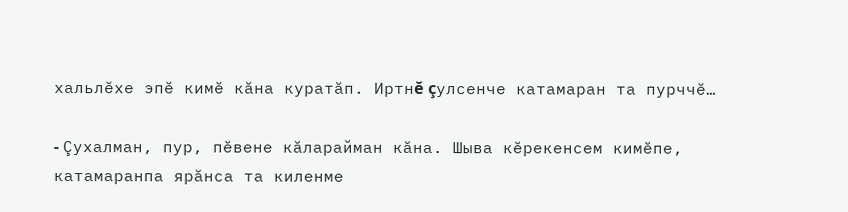хальлĕхе эпĕ кимĕ кăна куратăп. Иртнĕ çулсенче катамаран та пурччĕ…

- Çухалман, пур, пĕвене кăларайман кăна. Шыва кĕрекенсем кимĕпе, катамаранпа ярăнса та киленме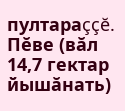пултараççĕ. Пĕве (вăл 14,7 гектар йышăнать)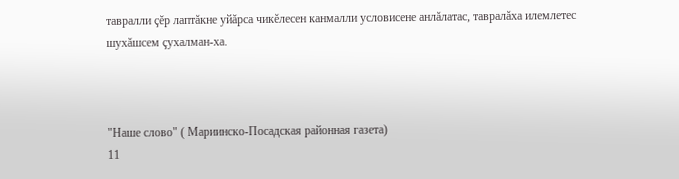тавралли çĕр лаптăкне уйăрса чикĕлесен канмалли условисене анлăлатас, тавралăха илемлетес шухăшсем çухалман-ха.



"Наше слово" ( Мариинско-Посадская районная газета)
11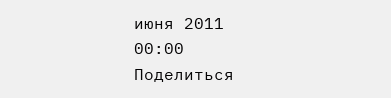июня 2011
00:00
Поделиться